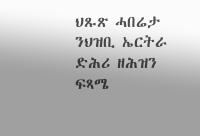ህጹጽ ሓበሬታ ንህዝቢ ኤርትራ
ድሕሪ ዘሕዝን ፍጻሜ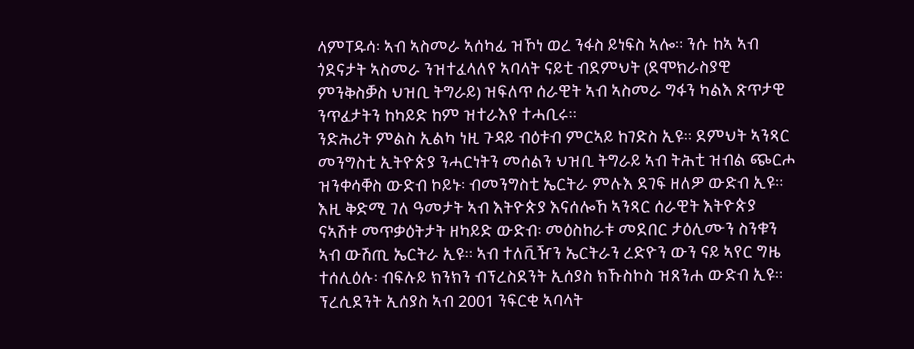ላምፐዱሳ፡ ኣብ ኣስመራ ኣሰካፊ ዝኾነ ወረ ንፋስ ይነፍስ ኣሎ። ንሱ ከኣ ኣብ ጎደናታት ኣስመራ ንዝተፈላለየ ኣባላት ናይቲ ብደምህት (ደሞክራስያዊ ምንቅስቓስ ህዝቢ ትግራይ) ዝፍለጥ ሰራዊት ኣብ ኣስመራ ግፋን ካልእ ጽጥታዊ ንጥፈታትን ከካይድ ከም ዝተራእየ ተሓቢሩ።
ንድሕሪት ምልስ ኢልካ ነዚ ጉዳይ ብዕቱብ ምርኣይ ከገድስ ኢዩ። ደምህት ኣንጻር መንግስቲ ኢትዮጵያ ንሓርነትን መሰልን ህዝቢ ትግራይ ኣብ ትሕቲ ዝብል ጭርሖ ዝንቀሳቐስ ውድብ ኮይኑ፡ ብመንግስቲ ኤርትራ ምሉእ ደገፍ ዘለዎ ውድብ ኢዩ። እዚ ቅድሚ ገለ ዓመታት ኣብ እትዮጵያ እናሰሎኸ ኣንጻር ሰራዊት እትዮጵያ ናኣሽቱ መጥቃዕትታት ዘካይድ ውድብ፡ መዕስከራቱ መደበር ታዕሊሙን ስንቁን ኣብ ውሽጢ ኤርትራ ኢዩ። ኣብ ተለቪዥን ኤርትራን ረድዮን ውን ናይ ኣየር ግዜ ተሰሊዕሉ፡ ብፍሉይ ክንክን ብፕረስደንት ኢሰያስ ክኹስኮስ ዝጸንሐ ውድብ ኢዩ።
ፕረሲደንት ኢሰያስ ኣብ 2001 ንፍርቂ ኣባላት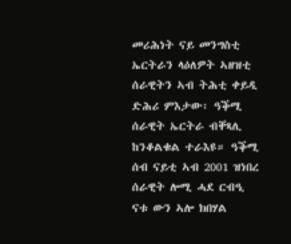መሪሕነት ናይ መንግስቲ ኤርትራን ላዕለዎት ኣዘዝቲ ሰራዊትን ኣብ ትሕቲ ቀይዲ ድሕሪ ምእታው፡ ዓቕሚ ሰራዊት ኤርትራ ብቐጻሊ ከንቆልቁል ተራእዩ። ዓቕሚ ሰብ ናይቲ ኣብ 2001 ዝነበረ ሰራዊት ሎሚ ሓደ ርብዒ ናቱ ውን ኣሎ ክበሃል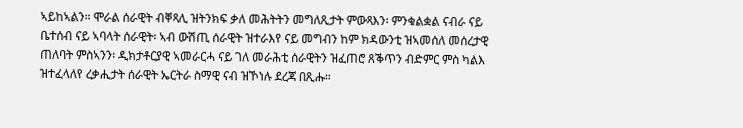ኣይከኣልን። ሞራል ሰራዊት ብቐጻሊ ዝትንክፍ ቃለ መሕትትን መግለጺታት ምውጻእን፡ ምንቁልቋል ናብራ ናይ ቤተሰብ ናይ ኣባላት ሰራዊት፡ ኣብ ውሽጢ ሰራዊት ዝተራእየ ናይ መግብን ከም ክዳውንቲ ዝኣመሰለ መሰረታዊ ጠለባት ምስኣንን፡ ዲክታቶርያዊ ኣመራርሓ ናይ ገለ መራሕቲ ሰራዊትን ዝፈጠሮ ጸቕጥን ብድምር ምስ ካልእ ዝተፈላለየ ረቃሒታት ሰራዊት ኤርትራ ስማዊ ናብ ዝኾነሉ ደረጃ በጺሑ።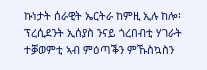ኩነታት ሰራዊት ኤርትራ ከምዚ ኢሉ ከሎ፡ ፕረሲደንት ኢሰያስ ንናይ ጎረበብቲ ሃገራት ተቓወምቲ ኣብ ምዕጣቕን ምኹስኳስን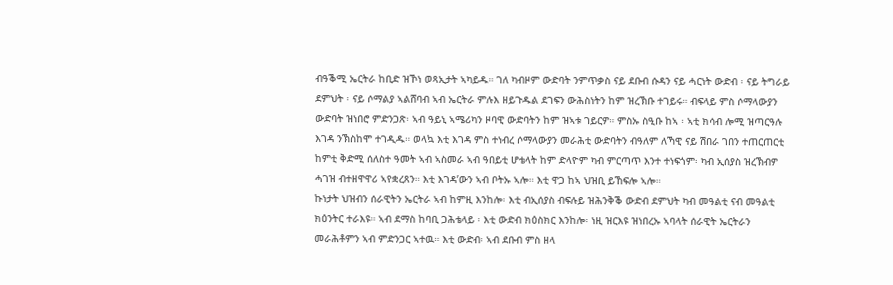ብዓቕሚ ኤርትራ ከቢድ ዝኾነ ወጻኢታት ኣካይዱ። ገለ ካብዞም ውድባት ንምጥቃስ ናይ ደቡብ ሱዳን ናይ ሓርነት ውድብ ፡ ናይ ትግራይ ደምህት ፡ ናይ ሶማልያ ኣልሸባብ ኣብ ኤርትራ ምሉእ ዘይጉዱል ደገፍን ውሕስነትን ከም ዝረኽቡ ተገይሩ። ብፍላይ ምስ ሶማላውያን ውድባት ዝነበሮ ምድንጋጽ፡ ኣብ ዓይኒ ኣሜሪካን ዞባዊ ውድባትን ከም ዝኣቱ ገይርዎ። ምስኡ ስዒቡ ከኣ ፡ ኣቲ ክሳብ ሎሚ ዝጣርዓሉ እገዳ ንኽስከሞ ተገዲዱ። ወላኳ እቲ እገዳ ምስ ተነብረ ሶማላውያን መራሕቲ ውድባትን ብዓለም ለኻዊ ናይ ሽበራ ገበን ተጠርጠርቲ ከምቲ ቅድሚ ሰለስተ ዓመት ኣብ ኣስመራ ኣብ ዓበይቲ ሆቴላት ከም ድላዮም ካብ ምርጣጥ እንተ ተነፍጎም፡ ካብ ኢሰያስ ዝረኽብዎ ሓገዝ ብተዘዋዋሪ ኣየቋረጸን። እቲ እገዳ’ውን ኣብ ቦትኡ ኣሎ። እቲ ዋጋ ከኣ ህዝቢ ይኸፍሎ ኣሎ።
ኩነታት ህዝብን ሰራዊትን ኤርትራ ኣብ ከምዚ እንከሎ፡ እቲ ብኢሰያስ ብፍሉይ ዝሕንቅቕ ውድብ ደምህት ካብ መዓልቲ ናብ መዓልቲ ክዕንትር ተራእዩ። ኣብ ደማስ ከባቢ ጋሕቴላይ ፡ እቲ ውድብ ክዕስክር እንከሎ፡ ነዚ ዝርእዩ ዝነበረኡ ኣባላት ሰራዊት ኤርትራን መራሕቶምን ኣብ ምድንጋር ኣተዉ። እቲ ውድብ፡ ኣብ ደቡብ ምስ ዘላ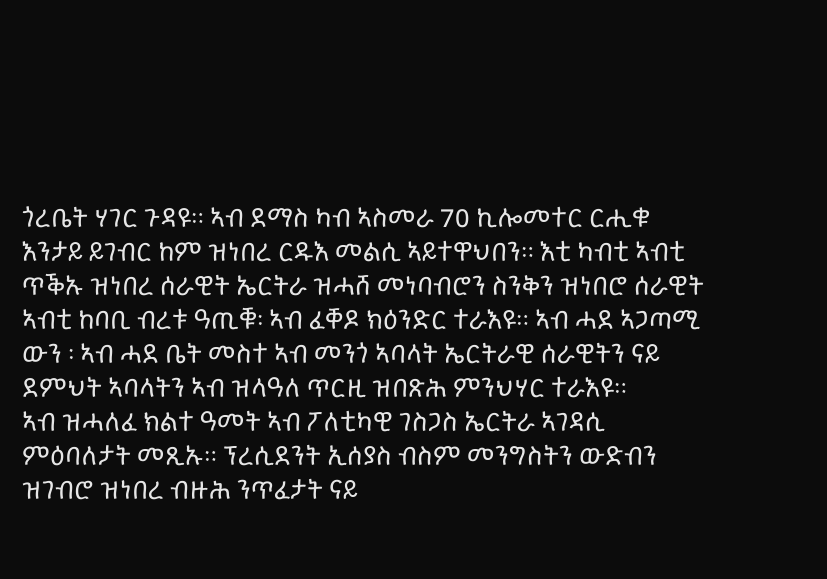ጎረቤት ሃገር ጉዳዩ። ኣብ ደማስ ካብ ኣስመራ 70 ኪሎመተር ርሒቁ እንታይ ይገብር ከም ዝነበረ ርዱእ መልሲ ኣይተዋህበን። እቲ ካብቲ ኣብቲ ጥቕኡ ዝነበረ ሰራዊት ኤርትራ ዝሓሸ መነባብሮን ስንቅን ዝነበሮ ሰራዊት ኣብቲ ከባቢ ብረቱ ዓጢቑ፡ ኣብ ፈቐዶ ክዕንድር ተራእዩ። ኣብ ሓደ ኣጋጣሚ ውን ፡ ኣብ ሓደ ቤት መስተ ኣብ መንጎ ኣባላት ኤርትራዊ ሰራዊትን ናይ ደምህት ኣባላትን ኣብ ዝላዓለ ጥርዚ ዝበጽሕ ምንህሃር ተራእዩ።
ኣብ ዝሓለፈ ክልተ ዓመት ኣብ ፖለቲካዊ ገስጋስ ኤርትራ ኣገዳሲ ምዕባለታት መጺኡ። ፕረሲደንት ኢሰያስ ብስም መንግስትን ውድብን ዝገብሮ ዝነበረ ብዙሕ ንጥፈታት ናይ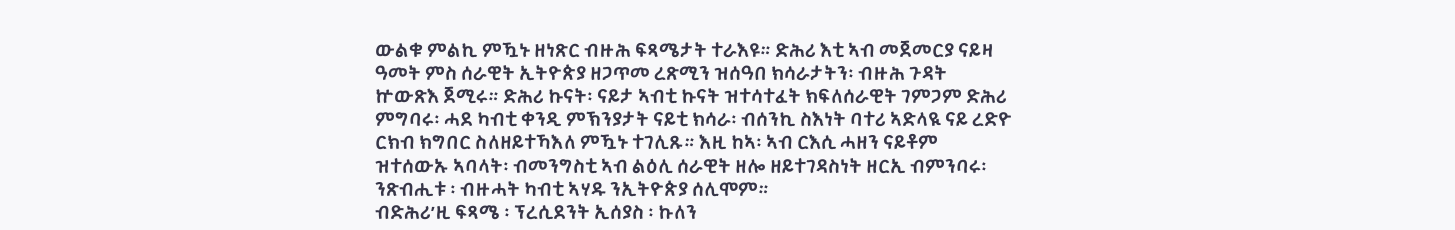ውልቁ ምልኪ ምዃኑ ዘነጽር ብዙሕ ፍጻሜታት ተራእዩ። ድሕሪ እቲ ኣብ መጀመርያ ናይዛ ዓመት ምስ ሰራዊት ኢትዮጵያ ዘጋጥመ ረጽሚን ዝሰዓበ ክሳራታትን፡ ብዙሕ ጉዳት ኵውጽእ ጀሚሩ። ድሕሪ ኩናት፡ ናይታ ኣብቲ ኩናት ዝተሳተፈት ክፍለሰራዊት ገምጋም ድሕሪ ምግባሩ፡ ሓደ ካብቲ ቀንዲ ምኽንያታት ናይቲ ክሳራ፡ ብሰንኪ ስእነት ባተሪ ኣድላዪ ናይ ረድዮ ርክብ ክግበር ስለዘይተኻእለ ምዃኑ ተገሊጹ። እዚ ከኣ፡ ኣብ ርእሲ ሓዘን ናይቶም ዝተሰውኡ ኣባላት፡ ብመንግስቲ ኣብ ልዕሊ ሰራዊት ዘሎ ዘይተገዳስነት ዘርኢ ብምንባሩ፡ ንጽብሒቱ ፡ ብዙሓት ካብቲ ኣሃዱ ንኢትዮጵያ ሰሊሞም።
ብድሕሪ’ዚ ፍጻሜ ፡ ፕረሲደንት ኢሰያስ ፡ ኩለን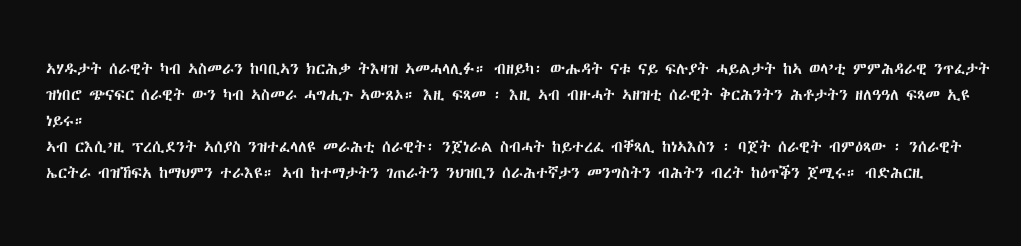ኣሃዱታት ሰራዊት ካብ ኣስመራን ከባቢኣን ክርሕቃ ትእዛዝ ኣመሓላሊፉ። ብዘይካ፡ ውሑዳት ናቱ ናይ ፍሉያት ሓይልታት ከኣ ወላ’ቲ ምምሕዳራዊ ንጥፈታት ዝነበሮ ጭናፍር ሰራዊት ውን ካብ ኣስመራ ሓግሒጉ ኣውጸኦ። እዚ ፍጻመ ፡ እዚ ኣብ ብዙሓት ኣዘዝቲ ሰራዊት ቅርሕንትን ሕቶታትን ዘለዓዓለ ፍጻመ ኢዩ ነይሩ።
ኣብ ርእሲ’ዚ ፕረሲደንት ኣሰያስ ንዝተፈላለዩ መራሕቲ ሰራዊት፡ ንጀነራል ስብሓት ከይተረፈ ብቐጻሊ ከነኣእስን ፡ ባጀት ሰራዊት ብምዕጻው ፡ ንሰራዊት ኤርትራ ብዝኸፍአ ከማህምን ተራእዩ። ኣብ ከተማታትን ገጠራትን ንህዝቢን ሰራሕተኛታን መንግስትን ብሕትን ብረት ከዕጥቕን ጀሚሩ። ብድሕርዚ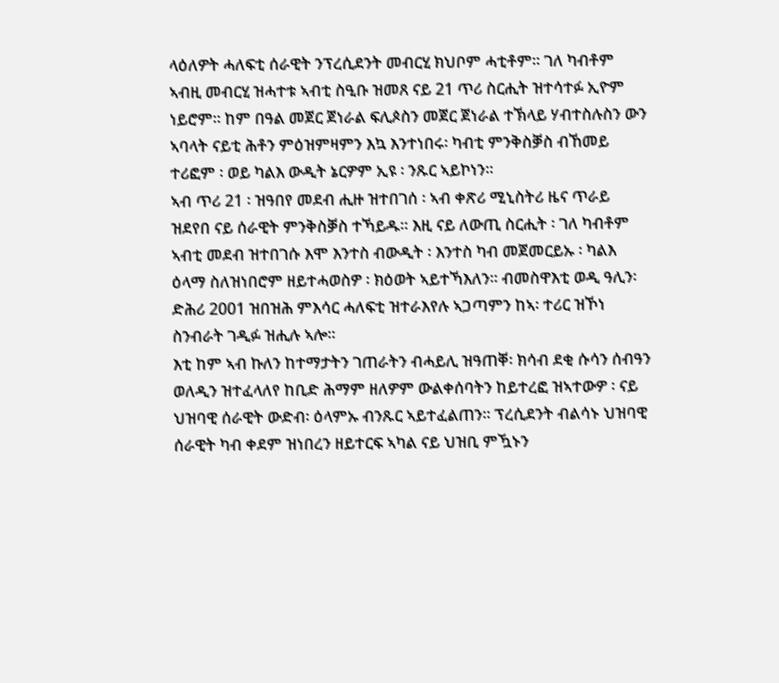ላዕለዎት ሓለፍቲ ሰራዊት ንፕረሲደንት መብርሂ ክህቦም ሓቲቶም። ገለ ካብቶም ኣብዚ መብርሂ ዝሓተቱ ኣብቲ ስዒቡ ዝመጸ ናይ 21 ጥሪ ስርሒት ዝተሳተፉ ኢዮም ነይሮም። ከም በዓል መጀር ጀነራል ፍሊጶስን መጀር ጀነራል ተኽላይ ሃብተስሉስን ውን ኣባላት ናይቲ ሕቶን ምዕዝምዛምን እኳ እንተነበሩ፡ ካብቲ ምንቅስቓስ ብኸመይ ተሪፎም ፡ ወይ ካልእ ውዲት ኔርዎም ኢዩ ፡ ንጹር ኣይኮነን።
ኣብ ጥሪ 21 ፡ ዝዓበየ መደብ ሒዙ ዝተበገሰ ፡ ኣብ ቀጽሪ ሚኒስትሪ ዜና ጥራይ ዝደየበ ናይ ሰራዊት ምንቅስቓስ ተኻይዱ። እዚ ናይ ለውጢ ስርሒት ፡ ገለ ካብቶም ኣብቲ መደብ ዝተበገሱ እሞ እንተስ ብውዲት ፡ እንተስ ካብ መጀመርይኡ ፡ ካልእ ዕላማ ስለዝነበሮም ዘይተሓወስዎ ፡ ክዕወት ኣይተኻእለን። ብመስዋእቲ ወዲ ዓሊን፡ ድሕሪ 2001 ዝበዝሕ ምእሳር ሓለፍቲ ዝተራእየሉ ኣጋጣምን ከኣ፡ ተሪር ዝኾነ ስንብራት ገዲፉ ዝሒሉ ኣሎ።
እቲ ከም ኣብ ኩለን ከተማታትን ገጠራትን ብሓይሊ ዝዓጠቐ፡ ክሳብ ደቂ ሱሳን ሰብዓን ወለዲን ዝተፈላለየ ከቢድ ሕማም ዘለዎም ውልቀሰባትን ከይተረፎ ዝኣተውዎ ፡ ናይ ህዝባዊ ሰራዊት ውድብ፡ ዕላምኡ ብንጹር ኣይተፈልጠን። ፕረሲደንት ብልሳኑ ህዝባዊ ሰራዊት ካብ ቀደም ዝነበረን ዘይተርፍ ኣካል ናይ ህዝቢ ምዃኑን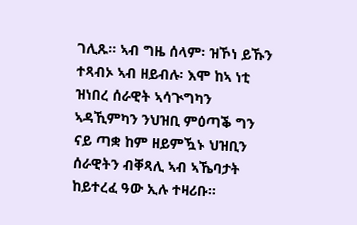ገሊጹ። ኣብ ግዜ ሰላም፡ ዝኾነ ይኹን ተጻብኦ ኣብ ዘይብሉ፡ እሞ ከኣ ነቲ ዝነበረ ሰራዊት ኣሳጒግካን ኣዳኺምካን ንህዝቢ ምዕጣቕ ግን ናይ ጣቋ ከም ዘይምዃኑ ህዝቢን ሰራዊትን ብቐጻሊ ኣብ ኣኼባታት ከይተረፈ ዓው ኢሉ ተዛሪቡ።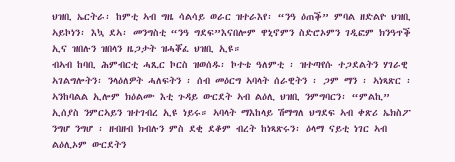ህዝቢ ኤርትራ፡ ከምቲ ኣብ ግዜ ሳልሳይ ወራር ዝተራእየ፡ “ንዓ ዕጠቕ” ምባል ዘድልዮ ህዝቢ ኣይኮነን፡ እኳ ደኣ፡ መንግስቲ “ንዓ ግደፍ”እናበሎም ዋኒኖምን ስድሮኦምን ገዲፎም ክንዓጥቕ ኢና ዝበሉን ዝበላን ዜጋታት ዝሓቖፈ ህዝቢ ኢዩ።
ብኣብ ከባቢ ሕምብርቲ ሓጺር ኮርስ ዝወሰዱ፡ ኮተቴ ዓለምቲ ፡ ዝተጣየሱ ተጋደልትን ሃገራዊ ኣገልግሎትን፡ ንላዕለዎት ሓለፍትን ፡ ሰብ መዕርግ ኣባላት ሰራዊትን ፡ ጋም ማን ፡ ኣነጻጽር ፡ ኣንከባልል ኢሎም ክዕልሙ እቲ ጉዳይ ውርደት ኣብ ልዕሊ ህዝቢ ንምግባርን፡ “ምልኪ” ኢሰያስ ንምርኣይን ዝተገብረ ኢዩ ነይሩ። ኣባላት ማእከላይ ሽማግለ ህግደፍ ኣብ ቀጽሪ ኤክስፖ ንግሆ ንግሆ ፡ ዘብዘብ ክብሉን ምስ ደቂ ደቆም ብረት ከነጻጽሩን፡ ዕላማ ናይቲ ነገር ኣብ ልዕሊኦም ውርደትን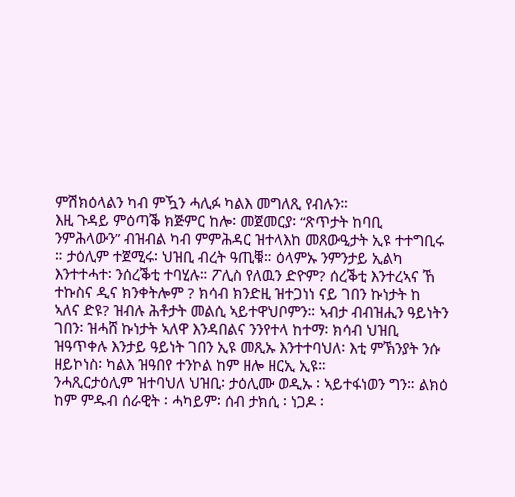ምሽክዕላልን ካብ ምዃን ሓሊፉ ካልእ መግለጺ የብሉን።
እዚ ጉዳይ ምዕጣቕ ክጅምር ከሎ፡ መጀመርያ፡ “ጽጥታት ከባቢ ንምሕላውን” ብዝብል ካብ ምምሕዳር ዝተላእከ መጸውዒታት ኢዩ ተተግቢሩ ። ታዕሊም ተጀሚሩ፡ ህዝቢ ብረት ዓጢቑ። ዕላምኡ ንምንታይ ኢልካ እንተተሓተ፡ ንሰረቕቲ ተባሂሉ። ፖሊስ የለዉን ድዮም? ሰረቕቲ እንተረኣና ኸ ተኩስና ዲና ክንቀትሎም ? ክሳብ ክንድዚ ዝተጋነነ ናይ ገበን ኩነታት ከ ኣለና ድዩ? ዝብሉ ሕቶታት መልሲ ኣይተዋህቦምን። ኣብታ ብብዝሒን ዓይነትን ገበን፡ ዝሓሸ ኩነታት ኣለዋ እንዳበልና ንንየተላ ከተማ፡ ክሳብ ህዝቢ ዝዓጥቀሉ እንታይ ዓይነት ገበን ኢዩ መጺኡ እንተተባህለ፡ እቲ ምኽንያት ንሱ ዘይኮነስ፡ ካልእ ዝዓበየ ተንኮል ከም ዘሎ ዘርኢ ኢዩ።
ንሓጺርታዕሊም ዝተባህለ ህዝቢ፡ ታዕሊሙ ወዲኡ ፡ ኣይተፋነወን ግን። ልክዕ ከም ምዱብ ሰራዊት ፡ ሓካይም፡ ሰብ ታክሲ ፡ ነጋዶ ፡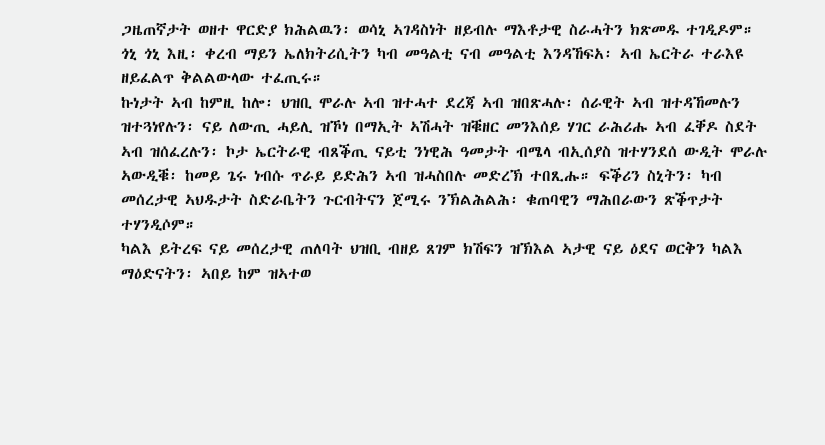ጋዜጠኛታት ወዘተ ዋርድያ ክሕልዉን፡ ወሳኒ ኣገዳስነት ዘይብሉ ማእቶታዊ ስራሓትን ክጽመዱ ተገዲዶም።
ጎኒ ጎኒ እዚ፡ ቀረብ ማይን ኤለክትሪሲትን ካብ መዓልቲ ናብ መዓልቲ እንዳኸፍአ፡ ኣብ ኤርትራ ተራእዩ ዘይፈልጥ ቅልልውላው ተፈጢሩ።
ኩነታት ኣብ ከምዚ ከሎ፡ ህዝቢ ሞራሉ ኣብ ዝተሓተ ደረጃ ኣብ ዝበጽሓሉ፡ ሰራዊት ኣብ ዝተዳኸመሉን ዝተጓነየሉን፡ ናይ ለውጢ ሓይሊ ዝኾነ በማኢት ኣሽሓት ዝቑዘር መንእሰይ ሃገር ራሕሪሑ ኣብ ፈቐዶ ስደት ኣብ ዝሰፈረሉን፡ ኮታ ኤርትራዊ ብጸቕጢ ናይቲ ንነዊሕ ዓመታት ብሜላ ብኢሰያስ ዝተሃንደሰ ውዲት ሞራሉ ኣውዲቑ፡ ከመይ ጌሩ ነብሱ ጥራይ ይድሕን ኣብ ዝሓስበሉ መድረኽ ተበጺሑ። ፍቕሪን ስኒትን፡ ካብ መሰረታዊ ኣህዱታት ስድራቤትን ጉርብትናን ጀሚሩ ንኽልሕልሕ፡ ቁጠባዊን ማሕበራውን ጽቕጥታት ተሃንዲሶም።
ካልእ ይትረፍ ናይ መሰረታዊ ጠለባት ህዝቢ ብዘይ ጸገም ክሽፍን ዝኽእል ኣታዊ ናይ ዕደና ወርቅን ካልእ ማዕድናትን፡ ኣበይ ከም ዝኣተወ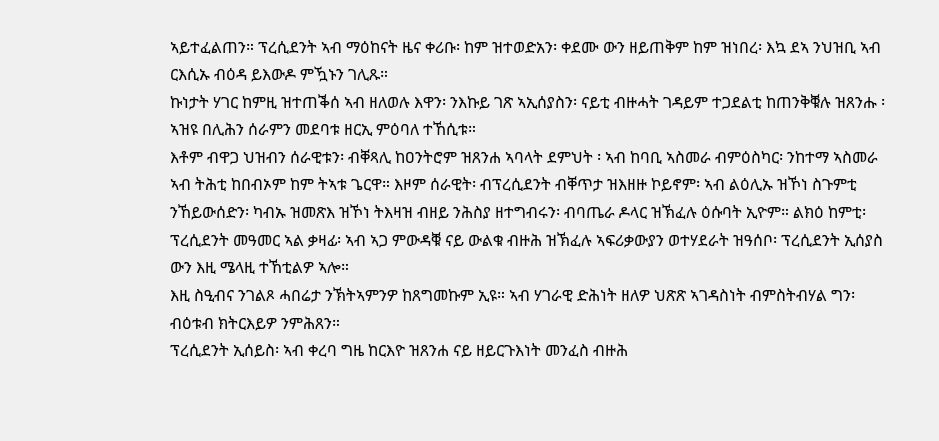ኣይተፈልጠን። ፕረሲደንት ኣብ ማዕከናት ዜና ቀሪቡ፡ ከም ዝተወድአን፡ ቀደሙ ውን ዘይጠቅም ከም ዝነበረ፡ እኳ ደኣ ንህዝቢ ኣብ ርእሲኡ ብዕዳ ይእውዶ ምዃኑን ገሊጹ።
ኩነታት ሃገር ከምዚ ዝተጠቕሰ ኣብ ዘለወሉ እዋን፡ ንእኩይ ገጽ ኣኢሰያስን፡ ናይቲ ብዙሓት ገዳይም ተጋደልቲ ከጠንቅቑሉ ዝጸንሑ ፡ ኣዝዩ በሊሕን ሰራምን መደባቱ ዘርኢ ምዕባለ ተኸሲቱ።
እቶም ብዋጋ ህዝብን ሰራዊቱን፡ ብቐጻሊ ከዐንትሮም ዝጸንሐ ኣባላት ደምህት ፡ ኣብ ከባቢ ኣስመራ ብምዕስካር፡ ንከተማ ኣስመራ ኣብ ትሕቲ ከበብኦም ከም ትኣቱ ጌርዋ። እዞም ሰራዊት፡ ብፕረሲደንት ብቐጥታ ዝእዘዙ ኮይኖም፡ ኣብ ልዕሊኡ ዝኾነ ስጉምቲ ንኸይውሰድን፡ ካብኡ ዝመጽእ ዝኾነ ትእዛዝ ብዘይ ንሕስያ ዘተግብሩን፡ ብባጤራ ዶላር ዝኽፈሉ ዕሱባት ኢዮም። ልክዕ ከምቲ፡ ፕረሲደንት መዓመር ኣል ቃዛፊ፡ ኣብ ኣጋ ምውዳቑ ናይ ውልቁ ብዙሕ ዝኽፈሉ ኣፍሪቃውያን ወተሃደራት ዝዓሰቦ፡ ፕረሲደንት ኢሰያስ ውን እዚ ሜላዚ ተኸቲልዎ ኣሎ።
እዚ ስዒብና ንገልጾ ሓበሬታ ንኽትኣምንዎ ከጸግመኩም ኢዩ። ኣብ ሃገራዊ ድሕነት ዘለዎ ህጽጽ ኣገዳስነት ብምስትብሃል ግን፡ ብዕቱብ ክትርእይዎ ንምሕጸን።
ፕረሲደንት ኢሰይስ፡ ኣብ ቀረባ ግዜ ከርእዮ ዝጸንሐ ናይ ዘይርጉእነት መንፈስ ብዙሕ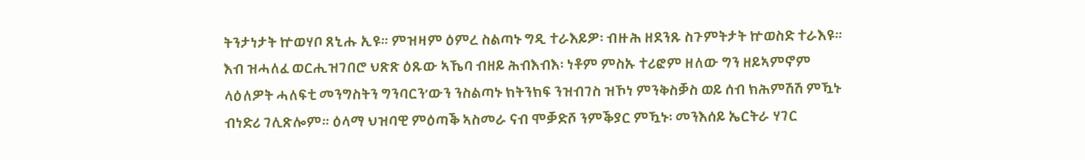ትንታነታት ኵወሃቦ ጸኒሑ ኢዩ። ምዝዛም ዕምረ ስልጣኑ ግዲ ተራእይዎ፡ ብዙሕ ዘደንጹ ስጉምትታት ኵወስድ ተራእዩ። እብ ዝሓለፈ ወርሒዝገበሮ ህጽጽ ዕጹው ኣኼባ ብዘይ ሕብእብእ፡ ነቶም ምስኡ ተሪፎም ዘለው ግን ዘይኣምኖም ላዕለዎት ሓለፍቲ መንግስትን ግንባርን’ውን ንስልጣኑ ክትንክፍ ንዝብገስ ዝኾነ ምንቅስቓስ ወይ ሰብ ክሕምሽሽ ምዃኑ ብነድሪ ገሊጽሎም። ዕላማ ህዝባዊ ምዕጣቕ ኣስመራ ናብ ሞቓድሾ ንምቕያር ምዃኑ፡ መንእሰይ ኤርትራ ሃገር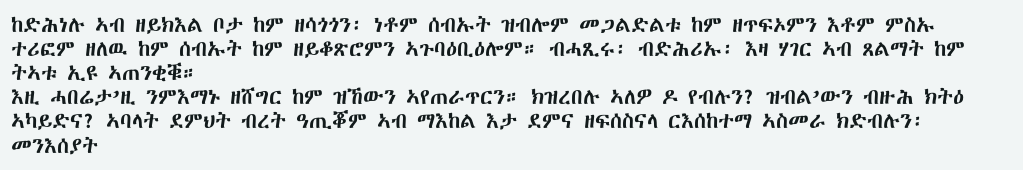ከድሕነሉ ኣብ ዘይክእል ቦታ ከም ዘሳጎጎን፡ ነቶም ሰብኡት ዝብሎም መጋልድልቱ ከም ዘጥፍኦምን እቶም ምስኡ ተሪፎም ዘለዉ ከም ሰብኡት ከም ዘይቆጽሮምን ኣጉባዕቢዕሎም። ብሓጺሩ፡ ብድሕሪኡ፡ እዛ ሃገር ኣብ ጸልማት ከም ትኣቱ ኢዩ ኣጠንቂቑ።
እዚ ሓበሬታ’ዚ ንምእማኑ ዘሸግር ከም ዝኸውን ኣየጠራጥርን። ክዝረበሉ ኣለዎ ዶ የብሉን? ዝብል’ውን ብዙሕ ክትዕ ኣካይድና? ኣባላት ደምህት ብረት ዓጢቖም ኣብ ማእከል እታ ደምና ዘፍሰስናላ ርእሰከተማ ኣስመራ ክድብሉን፡ መንእሰያት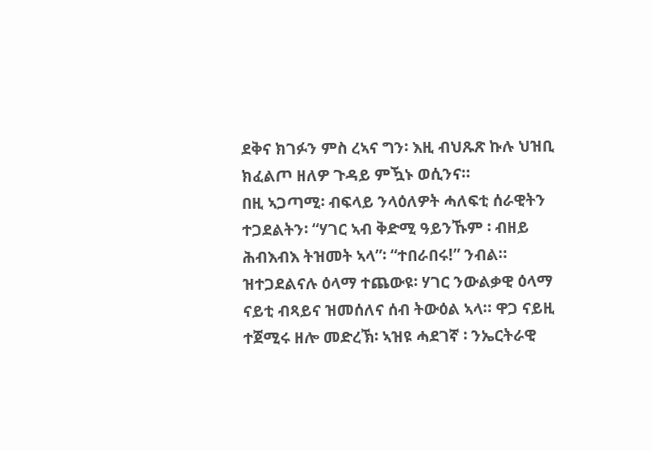ደቅና ክገፉን ምስ ረኣና ግን፡ እዚ ብህጹጽ ኩሉ ህዝቢ ክፈልጦ ዘለዎ ጉዳይ ምዃኑ ወሲንና።
በዚ ኣጋጣሚ፡ ብፍላይ ንላዕለዎት ሓለፍቲ ሰራዊትን ተጋደልትን፡ “ሃገር ኣብ ቅድሚ ዓይንኹም ፡ ብዘይ ሕብእብእ ትዝመት ኣላ”፡ “ተበራበሩ!” ንብል። ዝተጋደልናሉ ዕላማ ተጨውዩ፡ ሃገር ንውልቃዊ ዕላማ ናይቲ ብጻይና ዝመሰለና ሰብ ትውዕል ኣላ። ዋጋ ናይዚ ተጀሚሩ ዘሎ መድረኽ፡ ኣዝዩ ሓደገኛ ፡ ንኤርትራዊ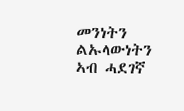መንነትን ልኡላውነትን ኣብ ሓደገኛ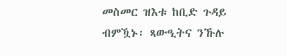መስመር ዝእቱ ከቢድ ጉዳይ ብምዃኑ፡ ጻውዒትና ንኹሉ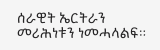ሰራዊት ኤርትራን መሪሕነቱን ነመሓላልፍ።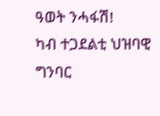ዓወት ንሓፋሽ!
ካብ ተጋደልቲ ህዝባዊ ግንባር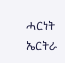ሓርነት ኤርትራ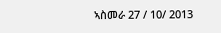ኣስመራ 27 / 10/ 2013